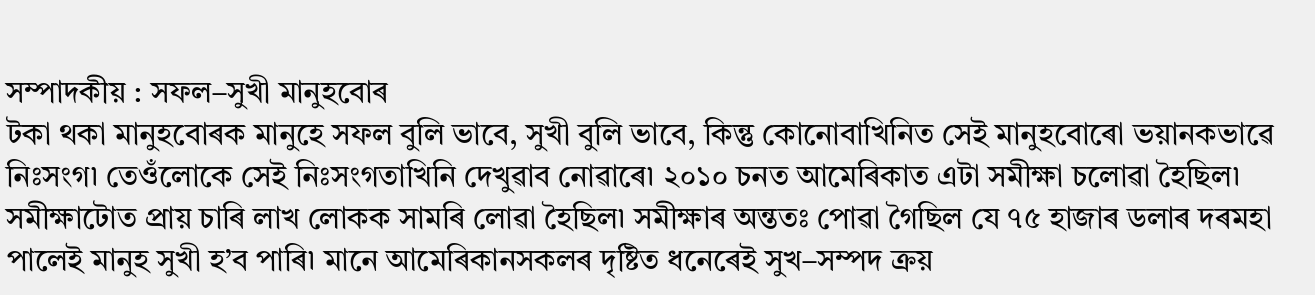সম্পাদকীয় : সফল–সুখী মানুহবোৰ
টকা থকা মানুহবোৰক মানুহে সফল বুলি ভাবে, সুখী বুলি ভাবে, কিন্তু কোনোবাখিনিত সেই মানুহবোৰো ভয়ানকভাৱে নিঃসংগ৷ তেওঁলোকে সেই নিঃসংগতাখিনি দেখুৱাব নোৱাৰে৷ ২০১০ চনত আমেৰিকাত এটা সমীক্ষা চলোৱা হৈছিল৷
সমীক্ষাটোত প্রায় চাৰি লাখ লোকক সামৰি লোৱা হৈছিল৷ সমীক্ষাৰ অন্ততঃ পোৱা গৈছিল যে ৭৫ হাজাৰ ডলাৰ দৰমহা পালেই মানুহ সুখী হ’ব পাৰি৷ মানে আমেৰিকানসকলৰ দৃষ্টিত ধনেৰেই সুখ–সম্পদ ক্রয়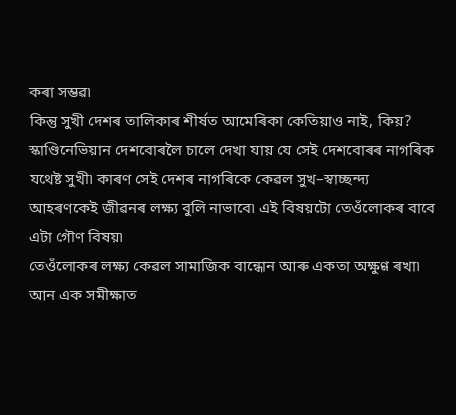কৰা সম্ভৱ৷
কিন্তু সুখী দেশৰ তালিকাৰ শীর্ষত আমেৰিকা কেতিয়াও নাই, কিয়? স্কাণ্ডিনেভিয়ান দেশবোৰলৈ চালে দেখা যায় যে সেই দেশবোৰৰ নাগৰিক যথেষ্ট সুখী৷ কাৰণ সেই দেশৰ নাগৰিকে কেৱল সুখ–স্বাচ্ছন্দ্য আহৰণকেই জীৱনৰ লক্ষ্য বুলি নাভাবে৷ এই বিষয়টো তেওঁলোকৰ বাবে এটা গৌণ বিষয়৷
তেওঁলোকৰ লক্ষ্য কেৱল সামাজিক বান্ধোন আৰু একতা অক্ষুণ্ণ ৰখা৷ আন এক সমীক্ষাত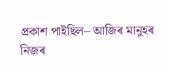প্রকাশ পাইছিল– আজিৰ মানুহৰ নিজৰ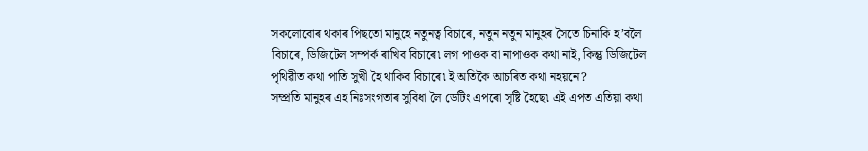সকলোবোৰ থকাৰ পিছতো মানুহে নতুনত্ব বিচাৰে, নতুন নতুন মানুহৰ সৈতে চিনাকি হ’বলৈ বিচাৰে, ডিজিটেল সম্পর্ক ৰাখিব বিচাৰে৷ লগ পাওক বা নাপাওক কথা নাই, কিন্তু ডিজিটেল পৃথিৱীত কথা পাতি সুখী হৈ থাকিব বিচাৰে৷ ই অতিকৈ আচৰিত কথা নহয়নে?
সম্প্রতি মানুহৰ এহ নিঃসংগতাৰ সুবিধা লৈ ডেটিং এপৰো সৃষ্টি হৈছে৷ এই এপত এতিয়া কথা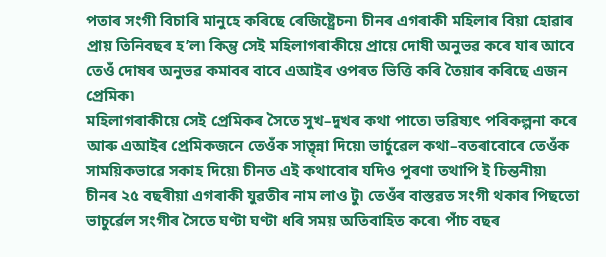পতাৰ সংগী বিচাৰি মানুহে কৰিছে ৰেজিষ্ট্রেচন৷ চীনৰ এগৰাকী মহিলাৰ বিয়া হোৱাৰ প্রায় তিনিবছৰ হ’ল৷ কিন্তু সেই মহিলাগৰাকীয়ে প্রায়ে দোষী অনুভৱ কৰে যাৰ আবে তেওঁ দোষৰ অনুভৱ কমাবৰ বাবে এআইৰ ওপৰত ভিত্তি কৰি তৈয়াৰ কৰিছে এজন প্রেমিক৷
মহিলাগৰাকীয়ে সেই প্রেমিকৰ সৈতে সুখ–দুখৰ কথা পাতে৷ ভৱিষ্যৎ পৰিকল্পনা কৰে আৰু এআইৰ প্রেমিকজনে তেওঁক সাত্ব্ন্না দিয়ে৷ ভার্চুৱেল কথা–বতৰাবোৰে তেওঁক সাময়িকভাৱে সকাহ দিয়ে৷ চীনত এই কথাবোৰ যদিও পুৰণা তথাপি ই চিন্তনীয়৷
চীনৰ ২৫ বছৰীয়া এগৰাকী যুৱতীৰ নাম লাও টু৷ তেওঁৰ বাস্তৱত সংগী থকাৰ পিছতো ভাচুর্ৱেল সংগীৰ সৈতে ঘণ্টা ঘণ্টা ধৰি সময় অতিবাহিত কৰে৷ পাঁচ বছৰ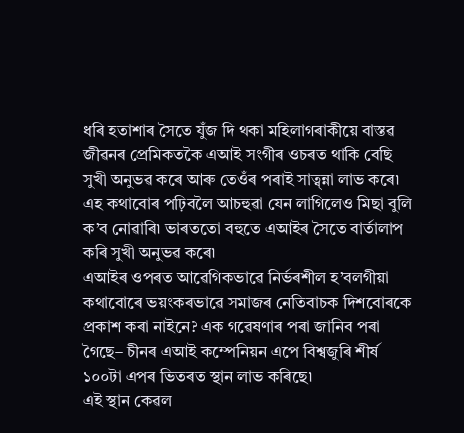ধৰি হতাশাৰ সৈতে যুঁজ দি থকা মহিলাগৰাকীয়ে বাস্তৱ জীৱনৰ প্রেমিকতকৈ এআই সংগীৰ ওচৰত থাকি বেছি সুখী অনুভৱ কৰে আৰু তেওঁৰ পৰাই সাত্ব্ন্না লাভ কৰে৷ এহ কথাবোৰ পঢ়িবলৈ আচহুৱা যেন লাগিলেও মিছা বুলি ক’ব নোৱাৰি৷ ভাৰততো বহুতে এআইৰ সৈতে বার্তালাপ কৰি সুখী অনুভৱ কৰে৷
এআইৰ ওপৰত আৱেগিকভাৱে নির্ভৰশীল হ’বলগীয়া কথাবোৰে ভয়ংকৰভাৱে সমাজৰ নেতিবাচক দিশবোৰকে প্রকাশ কৰা নাইনে? এক গৱেষণাৰ পৰা জানিব পৰা গৈছে– চীনৰ এআই কম্পেনিয়ন এপে বিশ্বজুৰি শীর্ষ ১০০টা এপৰ ভিতৰত স্থান লাভ কৰিছে৷
এই স্থান কেৱল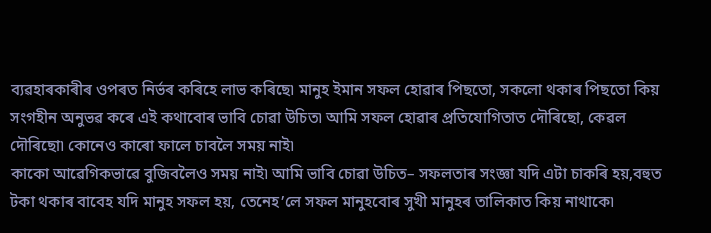ব্যৱহাৰকাৰীৰ ওপৰত নির্ভৰ কৰিহে লাভ কৰিছে৷ মানুহ ইমান সফল হোৱাৰ পিছতো, সকলো থকাৰ পিছতো কিয় সংগহীন অনুভৱ কৰে এই কথাবোৰ ভাবি চোৱা উচিত৷ আমি সফল হোৱাৰ প্রতিযোগিতাত দৌৰিছো, কেৱল দৌৰিছো৷ কোনেও কাৰো ফালে চাবলৈ সময় নাই৷
কাকো আৱেগিকভাৱে বুজিবলৈও সময় নাই৷ আমি ভাবি চোৱা উচিত– সফলতাৰ সংজ্ঞা যদি এটা চাকৰি হয়,বহুত টকা থকাৰ বাবেহ যদি মানুহ সফল হয়, তেনেহ’লে সফল মানুহবোৰ সুখী মানুহৰ তালিকাত কিয় নাথাকে৷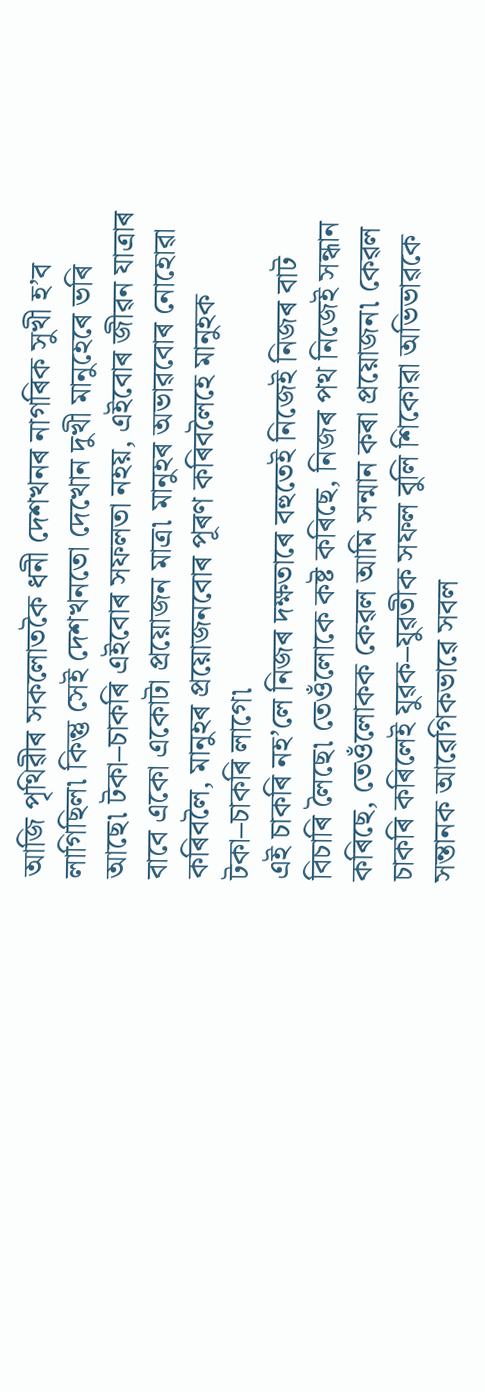আজি পৃথিৱীৰ সকলোতকৈ ধনী দেশখনৰ নাগৰিক সুখী হ’ব লাগিছিল৷ কিন্তু সেই দেশখনতো দেখোন দুখী মানুহেৰে ভৰি আছে৷ টকা–চাকৰি এইবোৰ সফলতা নহয়, এইবোৰ জীৱন যাত্রাৰ বাবে একো একোটা প্রয়োজন মাত্র৷ মানুহৰ অভাৱবোৰ নোহোৱা কৰিবলৈ, মানুহৰ প্রয়োজনবোৰ পূৰণ কৰিবলৈহে মানুহক টকা–চাকৰি লাগে৷
এই চাকৰি নহ’লে নিজৰ দক্ষতাৰে বহুতেই নিজেই নিজৰ বাট বিচাৰি লৈছে৷ তেওঁলোকে কষ্ট কৰিছে, নিজৰ পথ নিজেই সন্ধান কৰিছে, তেওঁলোকক কেৱল আমি সন্মান কৰা প্রয়োজন৷ কেৱল চাকৰি কৰিলেই যুৱক–যুৱতীক সফল বুলি শিকোৱা অভিভাৱকে সন্তানক আৱেগিকভাৱে সবল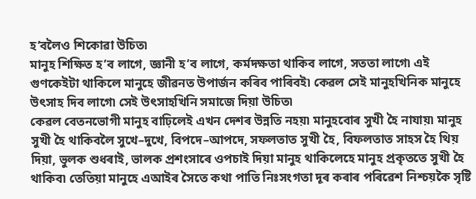হ’বলৈও শিকোৱা উচিত৷
মানুহ শিক্ষিত হ’ব লাগে, জ্ঞানী হ’ব লাগে, কর্মদক্ষতা থাকিব লাগে, সততা লাগে৷ এই গুণকেইটা থাকিলে মানুহে জীৱনত উপার্জন কৰিব পাৰিবই৷ কেৱল সেই মানুহখিনিক মানুহে উৎসাহ দিব লাগে৷ সেই উৎসাহখিনি সমাজে দিয়া উচিত৷
কেৱল বেতনভোগী মানুহ বাঢ়িলেই এখন দেশৰ উন্নতি নহয়৷ মানুহবোৰ সুখী হৈ নাযায়৷ মানুহ সুখী হৈ থাকিবলৈ সুখে–দুখে, বিপদে–আপদে, সফলতাত সুখী হৈ, বিফলতাত সাহস হৈ থিয় দিয়া, ভুলক শুধৰাই, ভালক প্রশংসাৰে ওপচাই দিয়া মানুহ থাকিলেহে মানুহ প্রকৃততে সুখী হৈ থাকিব৷ তেতিয়া মানুহে এআইৰ সৈতে কথা পাতি নিঃসংগতা দূৰ কৰাৰ পৰিৱেশ নিশ্চয়কৈ সৃষ্টি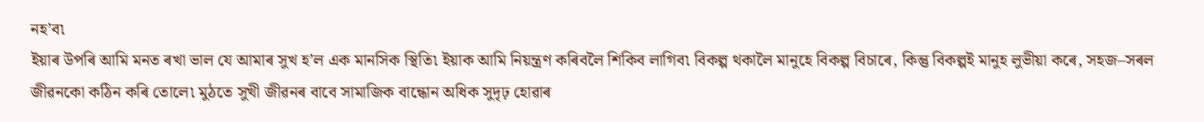নহ’ব৷
ইয়াৰ উপৰি আমি মনত ৰখা ভাল যে আমাৰ সুখ হ’ল এক মানসিক স্থিতি৷ ইয়াক আমি নিয়ন্ত্রণ কৰিবলৈ শিকিব লাগিব৷ বিকল্প থকালৈ মানুহে বিকল্প বিচাৰে, কিন্তু বিকল্পই মানুহ লুভীয়া কৰে, সহজ–সৰল জীৱনকো কঠিন কৰি তোলে৷ মুঠতে সুখী জীৱনৰ বাবে সামাজিক বান্ধোন অধিক সুদৃঢ় হোৱাৰ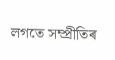লগতে সম্প্রীতিৰ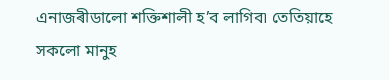এনাজৰীডালো শক্তিশালী হ’ব লাগিব৷ তেতিয়াহে সকলো মানুহ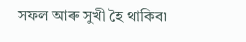সফল আৰু সুখী হৈ থাকিব৷